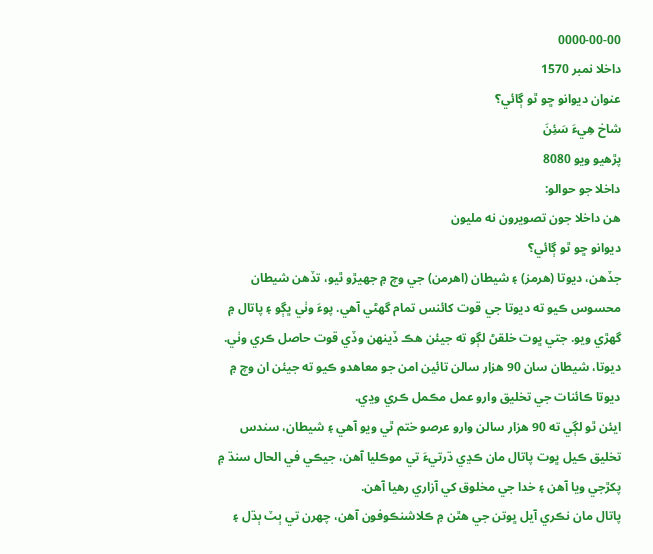0000-00-00
داخلا نمبر 1570
عنوان ديوانو ڇو ٿو ڳائي؟
شاخ هِيءَ سَئِنَ
پڙهيو ويو 8080
داخلا جو حوالو:
هن داخلا جون تصويرون نه مليون
ديوانو ڇو ٿو ڳائي؟
جڏهن، ديوتا (هرمز) ۽ شيطان (اهرمن) جي وچ ۾ جهيڙو ٿيو، تڏهن شيطان محسوس ڪيو ته ديوتا جي قوت کائنس تمام گهڻي آهي. پوءَ وٺي ڀڳو ۽ پاتال ۾ گهڙي ويو. جتي ڀوت خلقڻ لڳو ته جيئن هڪ ڏينهن وڏي قوت حاصل ڪري وٺي. ديوتا، شيطان سان 90 هزار سالن تائين امن جو معاهدو ڪيو ته جيئن ان وچ ۾ ديوتا ڪائنات جي تخليق وارو عمل مڪمل ڪري وڍي.
ايئن ٿو لڳي ته 90 هزار سالن وارو عرصو ختم ٿي ويو آهي ۽ شيطان، سندس تخليق ڪيل ڀوت پاتال مان ڪڍي ڌرتيءَ تي موڪليا آهن، جيڪي في الحال سنڌ ۾ پکڙجي ويا آهن ۽ خدا جي مخلوق کي آزاري رهيا آهن.
پاتال مان نڪري آيل ڀوتن جي هٿن ۾ ڪلاشنڪوفون آهن، چهرن تي ٻٽ ٻڌل ۽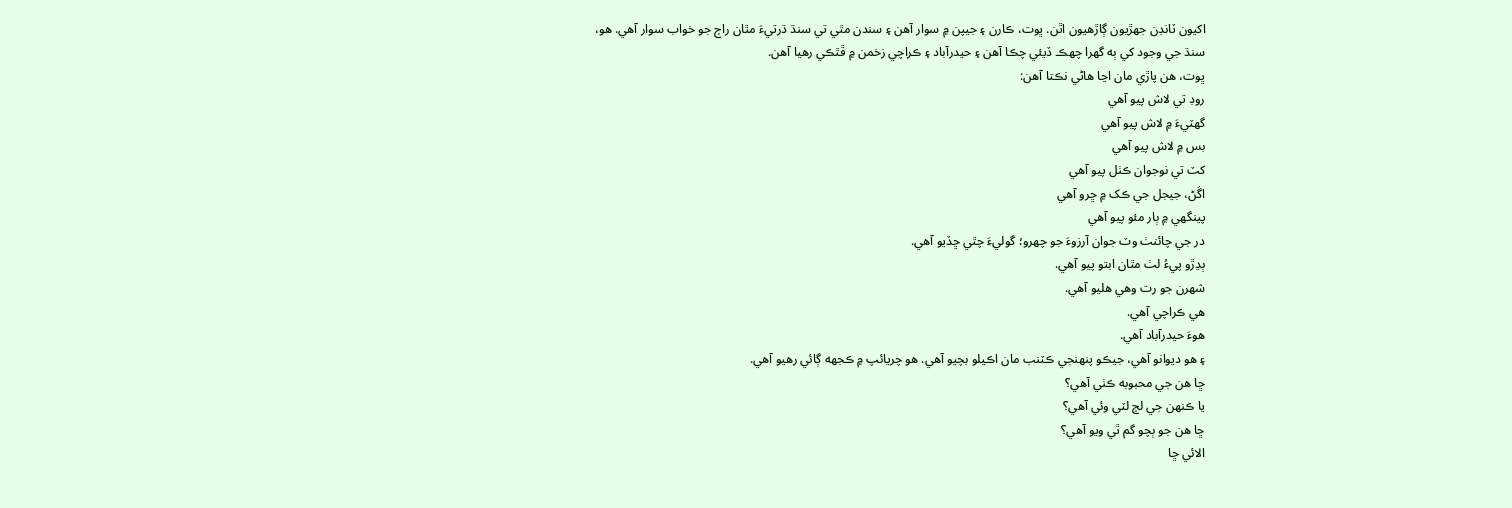اکيون ٽانڊن جهڙيون ڳاڙهيون اٿن. ڀوت، ڪارن ۽ جيپن ۾ سوار آهن ۽ سندن مٿي تي سنڌ ڌرتيءَ مٿان راڄ جو خواب سوار آهي. هو، سنڌ جي وجود کي ٻه گهرا چهڪ ڏيئي چڪا آهن ۽ حيدرآباد ۽ ڪراچي زخمن ۾ ڦٿڪي رهيا آهن.
ڀوت، هن پاڙي مان اڃا هاڻي نڪتا آهن:
روڊ تي لاش پيو آهي
گهٽيءَ ۾ لاش پيو آهي
بس ۾ لاش پيو آهي
کٽ تي نوجوان ڪٺل پيو آهي
اڱڻ، جيجل جي ڪک ۾ ڇرو آهي
پينگهي ۾ ٻار مئو پيو آهي
در جي چائنٺ وٽ جوان آرزوءَ جو چهرو؛ گوليءَ چٿي ڇڏيو آهي.
ٻڍڙو پيءُ لٺ مٿان ابتو پيو آهي.
شهرن جو رت وهي هليو آهي.
هي ڪراچي آهي.
هوءَ حيدرآباد آهي.
۽ هو ديوانو آهي، جيڪو پنهنجي ڪٽنب مان اڪيلو بچيو آهي. هو چريائپ ۾ ڪجهه ڳائي رهيو آهي.
ڇا هن جي محبوبه ڪٺي آهي؟
يا ڪنهن جي لڄ لٽي وئي آهي؟
ڇا هن جو ٻچو گم ٿي ويو آهي؟
الائي ڇا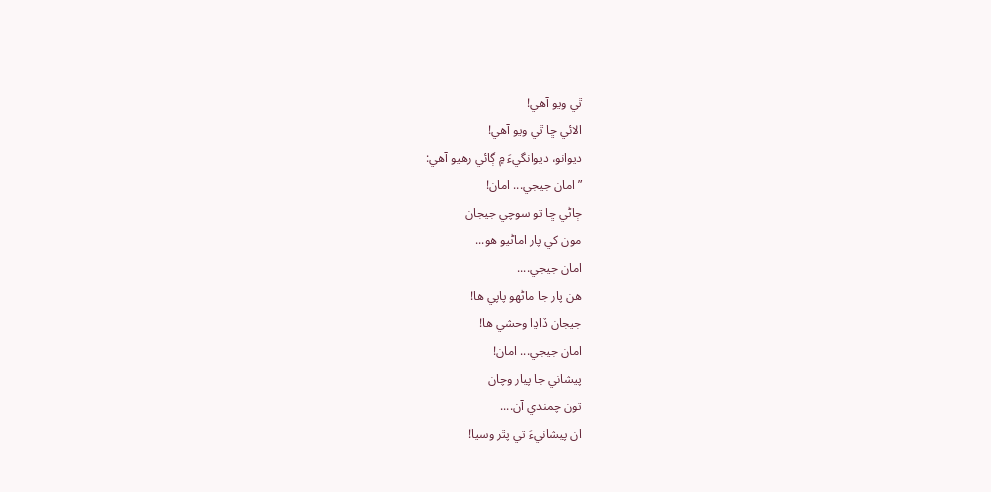ٿي ويو آهي!
الائي ڇا ٿي ويو آهي!
ديوانو، ديوانگيءَ ۾ ڳائي رهيو آهي:
” امان جيجي... امان!
ڄاڻي ڇا تو سوچي جيجان
مون کي پار اماڻيو هو...
امان جيجي....
هن پار جا ماڻهو پاپي ها!
جيجان ڏاڍا وحشي ها!
امان جيجي... امان!
پيشاني جا پيار وچان
تون چمندي آن....
ان پيشانيءَ تي پٿر وسيا!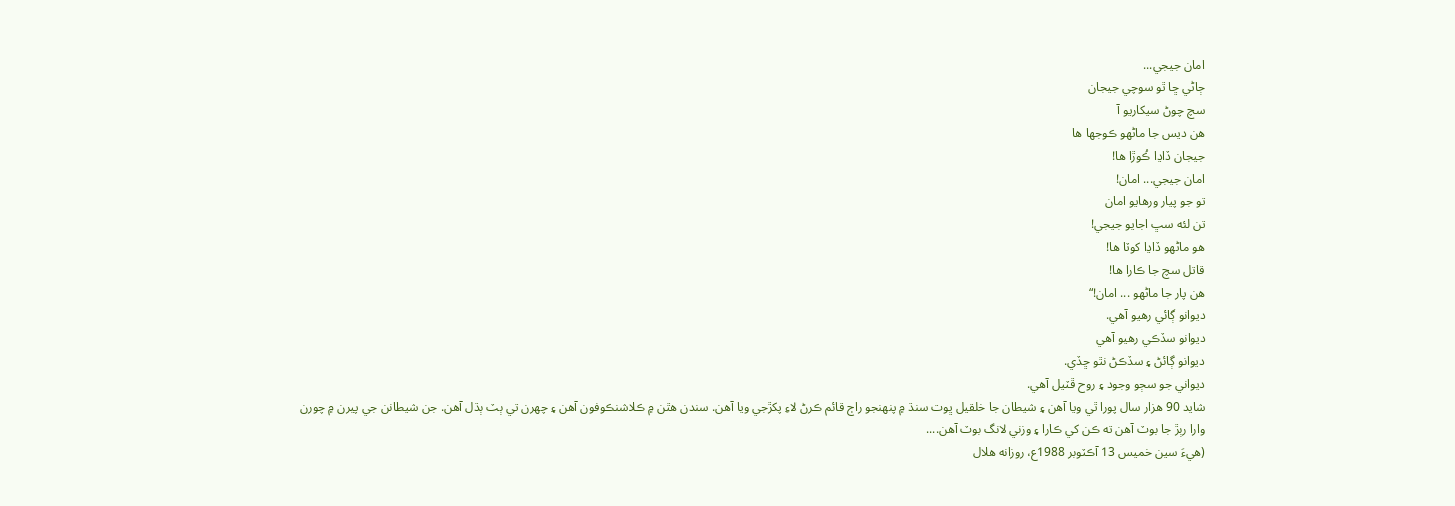امان جيجي...
ڄاڻي ڇا ٿو سوچي جيجان
سچ چوڻ سيکاريو آ
هن ديس جا ماڻهو ڪوجها ها
جيجان ڏاڍا ڪُوڙا ها!
امان جيجي... امان!
تو جو پيار ورهايو امان
تن لئه سڀ اجايو جيجي!
هو ماڻهو ڏاڍا کوٽا ها!
قاتل سچ جا ڪارا ها!
هن پار جا ماڻهو ... امان!“
ديوانو ڳائي رهيو آهي.
ديوانو سڏڪي رهيو آهي
ديوانو ڳائڻ ۽ سڏڪڻ نٿو ڇڏي.
ديواني جو سڄو وجود ۽ روح ڦٽيل آهي.
شايد 90 هزار سال پورا ٿي ويا آهن ۽ شيطان جا خلقيل ڀوت سنڌ ۾ پنهنجو راڄ قائم ڪرڻ لاءِ پکڙجي ويا آهن. سندن هٿن ۾ ڪلاشنڪوفون آهن ۽ چهرن تي ٻٽ ٻڌل آهن. جن شيطانن جي پيرن ۾ چورن وارا رٻڙ جا بوٽ آهن ته ڪن کي ڪارا ۽ وزني لانگ بوٽ آهن....
(هيءَ سين خميس 13 آڪٽوبر 1988ع، روزانه هلال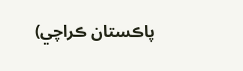پاڪستان ڪراچي)